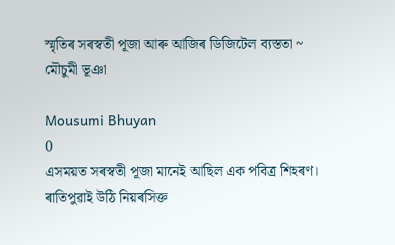স্মৃতিৰ সৰস্বতী পূজা আৰু আজিৰ ডিজিটেল ব্যস্ততা ~ মৌচুমী ভূঞা

Mousumi Bhuyan
0
এসময়ত সৰস্বতী পূজা মানেই আছিল এক পবিত্ৰ শিহৰণ। ৰাতিপুৱাই উঠি নিয়ৰসিক্ত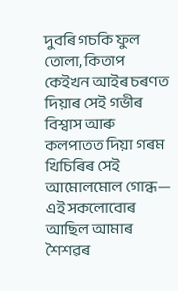দুবৰি গচকি ফুল তোলা, কিতাপ কেইখন আইৰ চৰণত দিয়াৰ সেই গভীৰ বিশ্বাস আৰু কলপাতত দিয়া গৰম খিচিৰিৰ সেই আমোলমোল গোন্ধ— এই সকলোবোৰ আছিল আমাৰ শৈশৱৰ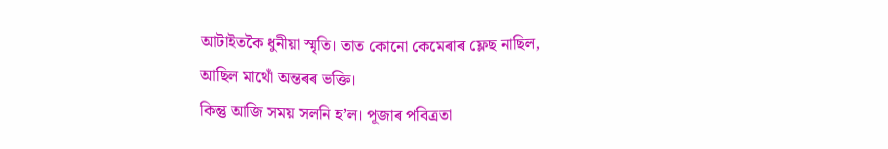আটাইতকৈ ধুনীয়া স্মৃতি। তাত কোনো কেমেৰাৰ ফ্লেছ নাছিল, আছিল মাথোঁ অন্তৰৰ ভক্তি।
কিন্তু আজি সময় সলনি হ’ল। পূজাৰ পবিত্ৰতা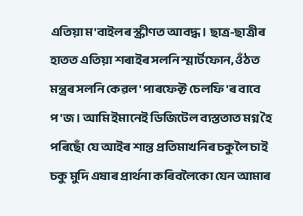এতিয়া ম'বাইলৰ স্ক্ৰীণত আবদ্ধ। ছাত্ৰ-ছাত্ৰীৰ হাতত এতিয়া শৰাইৰ সলনি স্মাৰ্টফোন, ওঁঠত মন্ত্ৰৰ সলনি কেৱল 'পাৰফেক্ট চেলফি'ৰ বাবে প'জ। আমি ইমানেই ডিজিটেল ব্যস্ততাত মগ্ন হৈ পৰিছোঁ যে আইৰ শান্ত প্ৰতিমাখনিৰ চকুলৈ চাই চকু মুদি এষাৰ প্ৰাৰ্থনা কৰিবলৈকো যেন আমাৰ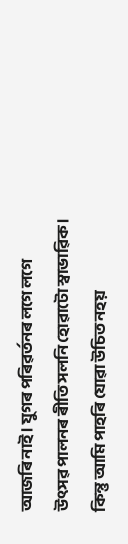আজৰি নাই। যুগৰ পৰিৱৰ্তনৰ লগে লগে উৎসৱ পালনৰ ৰীতি সলনি হোৱাটো স্বাভাৱিক। কিন্তু আমি পাহৰি যোৱা উচিত নহয়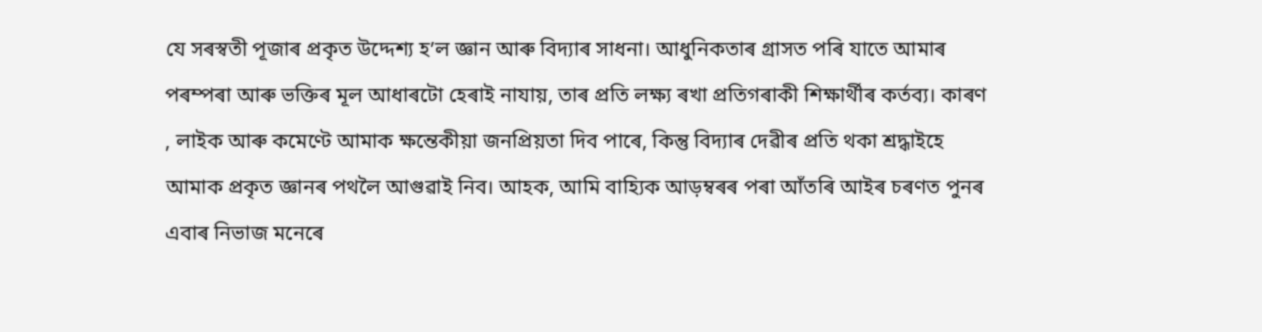যে সৰস্বতী পূজাৰ প্ৰকৃত উদ্দেশ্য হ’ল জ্ঞান আৰু বিদ্যাৰ সাধনা। আধুনিকতাৰ গ্ৰাসত পৰি যাতে আমাৰ পৰম্পৰা আৰু ভক্তিৰ মূল আধাৰটো হেৰাই নাযায়, তাৰ প্ৰতি লক্ষ্য ৰখা প্ৰতিগৰাকী শিক্ষাৰ্থীৰ কৰ্তব্য। কাৰণ , লাইক আৰু কমেণ্টে আমাক ক্ষন্তেকীয়া জনপ্ৰিয়তা দিব পাৰে, কিন্তু বিদ্যাৰ দেৱীৰ প্ৰতি থকা শ্ৰদ্ধাইহে আমাক প্ৰকৃত জ্ঞানৰ পথলৈ আগুৱাই নিব। আহক, আমি বাহ্যিক আড়ম্বৰৰ পৰা আঁতৰি আইৰ চৰণত পুনৰ এবাৰ নিভাজ মনেৰে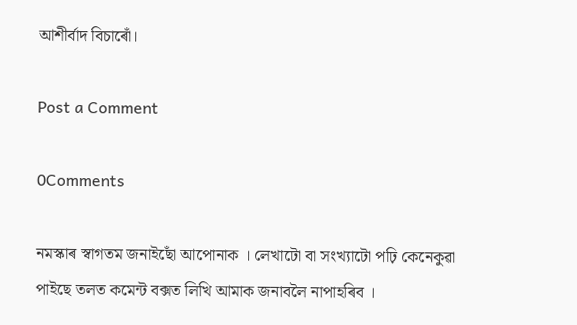আশীৰ্বাদ বিচাৰোঁ।

Post a Comment

0Comments

নমস্কাৰ স্বাগতম জনাইছোঁ আপোনাক । লেখাটো বা সংখ্যাটো পঢ়ি কেনেকুৱা পাইছে তলত কমেন্ট বক্সত লিখি আমাক জনাবলৈ নাপাহৰিব ।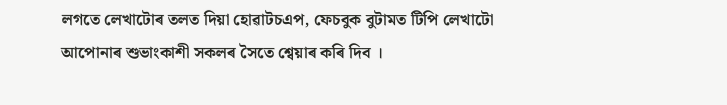লগতে লেখাটোৰ তলত দিয়া হোৱাটচএপ, ফেচবুক বুটামত টিপি লেখাটো আপোনাৰ শুভাংকাশী সকলৰ সৈতে শ্বেয়াৰ কৰি দিব ।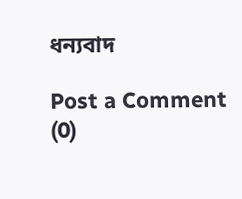ধন্যবাদ

Post a Comment (0)